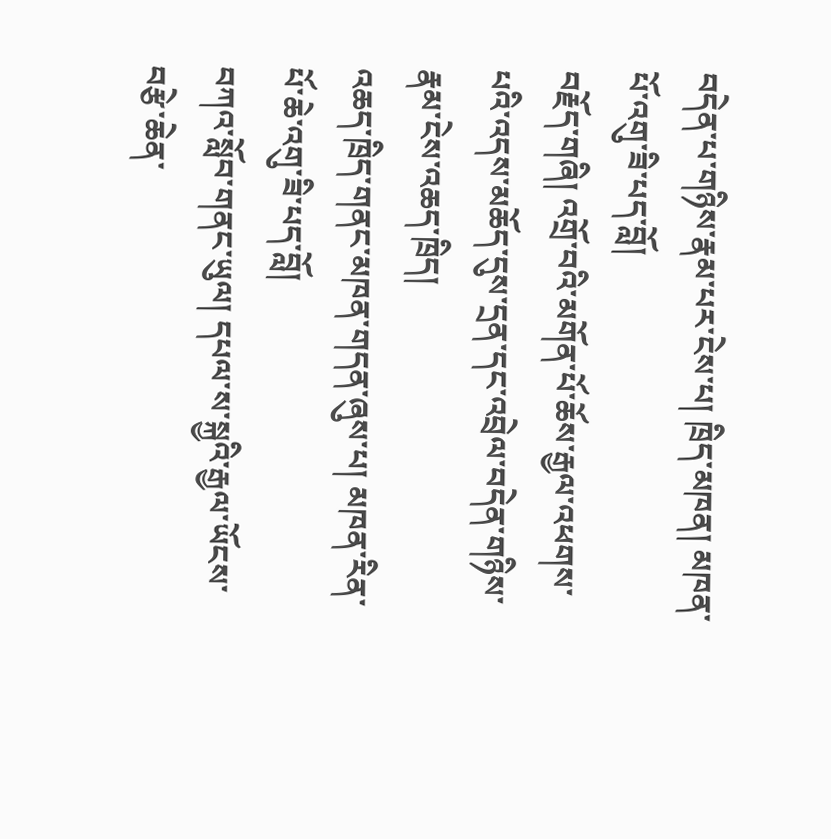བདེན་པ་གཉིས་རྣམ་པར་ངེས་པ། ཁྲིད་མཁན། མཁན་པོ་འགུ་ཟི་པད་བློ།
བརྗོད་གཞི། འགྲོ་བའི་མགོན་པོ་ཆོས་རྒྱལ་འཕགས་པའི་འདས་མཆོད་དུས་དྲན་དང་འབྲེལ་བདེན་གཉིས་རྣམ་ངེས་འཆད་ཁྲིད།
འཆད་ཁྲིད་གནང་མཁན་གདན་ཞུས་པ། མཁན་རིན་པོ་ཆེ་འགུ་ཟི་པད་བློ།
བཀའ་སློབ་གནང་ཡུལ། དཔལ་ས་སྐྱའི་རྒྱལ་ཡོངས་བརྩེ་ཆེན་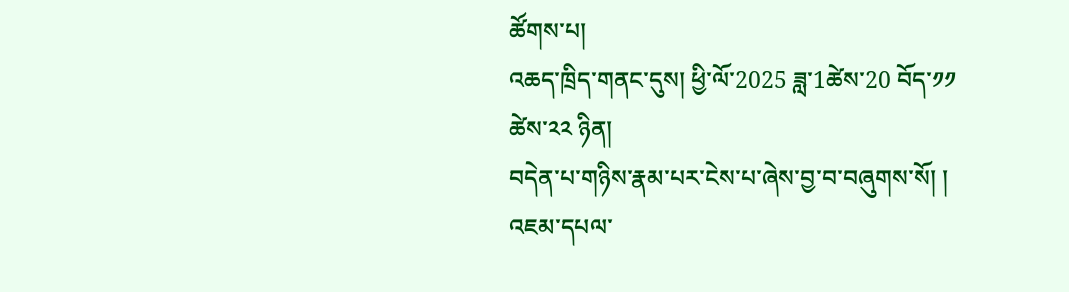ཚོགས་པ།
འཆད་ཁྲིད་གནང་དུས། ཕྱི་ལོ་2025 ཟླ་1ཚེས་20 བོད་༡༡ ཚེས་༢༢ ཉིན།
བདེན་པ་གཉིས་རྣམ་པར་ངེས་པ་ཞེས་བྱ་བ་བཞུགས་སོ། །
འཇམ་དཔལ་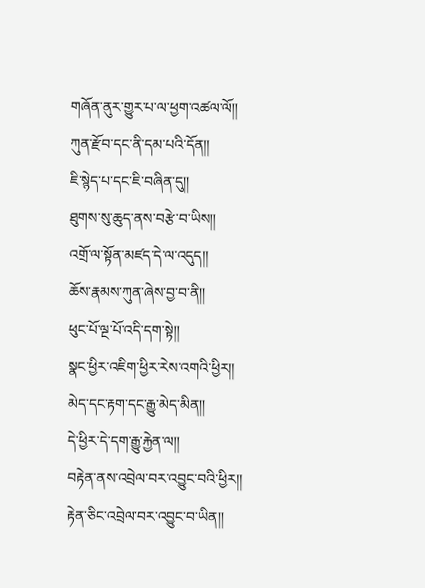གཞོན་ནུར་གྱུར་པ་ལ་ཕྱག་འཚལ་ལོ།།
ཀུན་རྫོབ་དང་ནི་དམ་པའི་དོན།།
ཇི་སྙེད་པ་དང་ཇི་བཞིན་དུ།།
ཐུགས་སུ་ཆུད་ནས་བརྩེ་བ་ཡིས།།
འགྲོ་ལ་སྟོན་མཛད་དེ་ལ་འདུད།།
ཆོས་རྣམས་ཀུན་ཞེས་བྱ་བ་ནི།།
ཕུང་པོ་ལྔ་པོ་འདི་དག་སྟེ།།
སྣང་ཕྱིར་འཇིག་ཕྱིར་རེས་འགའི་ཕྱིར།།
མེད་དང་རྟག་དང་རྒྱུ་མེད་མིན།།
དེ་ཕྱིར་དེ་དག་རྒྱུ་རྐྱེན་ལ།།
བརྟེན་ནས་འབྲེལ་བར་འབྱུང་བའི་ཕྱིར།།
རྟེན་ཅིང་འབྲེལ་བར་འབྱུང་བ་ཡིན།།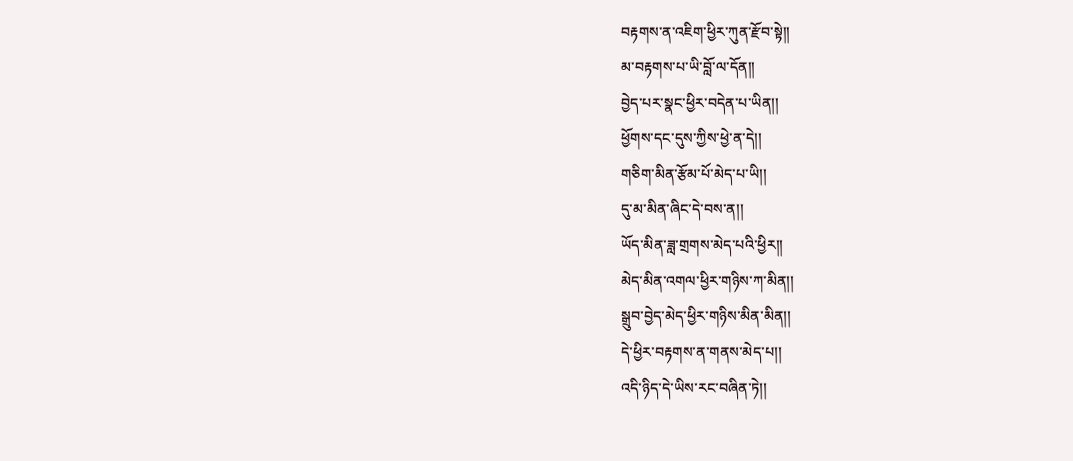བརྟགས་ན་འཇིག་ཕྱིར་ཀུན་རྫོབ་སྟེ།།
མ་བརྟགས་པ་ཡི་བློ་ལ་དོན།།
བྱེད་པར་སྣང་ཕྱིར་བདེན་པ་ཡིན།།
ཕྱོགས་དང་དུས་ཀྱིས་ཕྱེ་ན་དེ།།
གཅིག་མིན་རྩོམ་པོ་མེད་པ་ཡི།།
དུ་མ་མིན་ཞིང་དེ་བས་ན།།
ཡོད་མིན་ཟླ་གྲགས་མེད་པའི་ཕྱིར།།
མེད་མིན་འགལ་ཕྱིར་གཉིས་ཀ་མིན།།
སྒྲུབ་བྱེད་མེད་ཕྱིར་གཉིས་མིན་མིན།།
དེ་ཕྱིར་བརྟགས་ན་གནས་མེད་པ།།
འདི་ཉིད་དེ་ཡིས་རང་བཞིན་ཏེ།།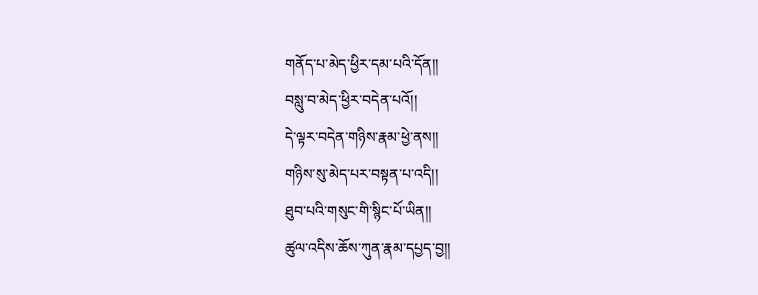གནོད་པ་མེད་ཕྱིར་དམ་པའི་དོན།།
བསླུ་བ་མེད་ཕྱིར་བདེན་པའོ།།
དེ་ལྟར་བདེན་གཉིས་རྣམ་ཕྱེ་ནས།།
གཉིས་སུ་མེད་པར་བསྟན་པ་འདི།།
ཐུབ་པའི་གསུང་གི་སྙིང་པོ་ཡིན།།
ཚུལ་འདིས་ཆོས་ཀུན་རྣམ་དཔྱད་བྱ།།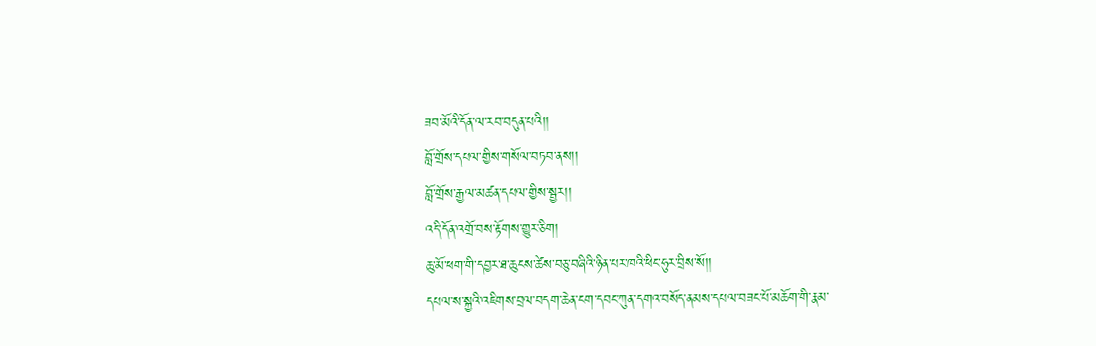ཟབ་མོའི་དོན་ལ་རབ་བདུན་པའི།།
བློ་གྲོས་དཔལ་གྱིས་གསོལ་བཏབ་ནས།།
བློ་གྲོས་རྒྱལ་མཚན་དཔལ་གྱིས་སྦྱར།།
འདི་དོན་འགྲོ་བས་རྟོགས་གྱུར་ཅིག།
ཆུ་མོ་ཕག་གི་དབྱར་ཐ་ཆུངས་ཚེས་བཅུ་བཞིའི་ཉིན་པར་ཁའི་ཕིང་ཧུར་བྲིས་སོ།།
དཔལ་ས་སྐྱའི་འཇིགས་བྲལ་བདག་ཆེན་ངག་དབང་ཀུན་དགའ་བསོད་ནམས་དཔལ་བཟང་པོ་མཆོག་གི་རྣམ་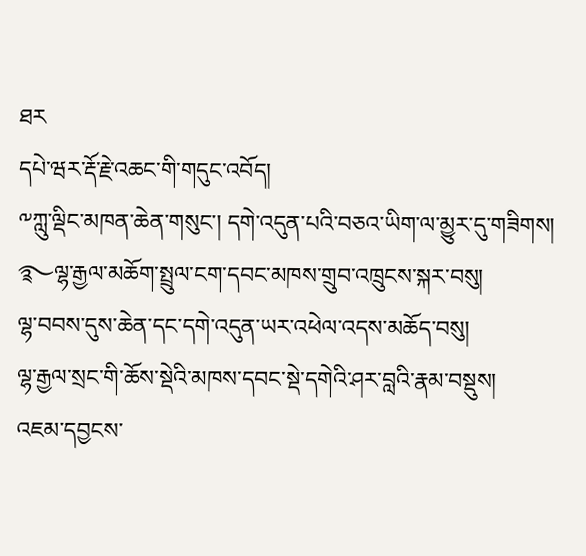ཐར
དཔེ་ཝར་རྡོ་རྗེ་འཆང་གི་གདུང་འབོད།
༸ཀླུ་ལྡིང་མཁན་ཆེན་གསུང་། དགེ་འདུན་པའི་བཅའ་ཡིག་ལ་མྱུར་དུ་གཟིགས།
࿐ལྷ་རྒྱལ་མཆོག་སྤྲུལ་ངག་དབང་མཁས་གྲུབ་འཁྲུངས་སྐར་བསུ།
ལྷ་བབས་དུས་ཆེན་དང་དགེ་འདུན་ཡར་འཕེལ་འདས་མཆོད་བསུ།
ལྷ་རྒྱལ་སྲང་གི་ཆོས་སྡེའི་མཁས་དབང་སྡེ་དགེའི་ཤར་བླའི་རྣམ་བསྡུས།
འཇམ་དབྱངས་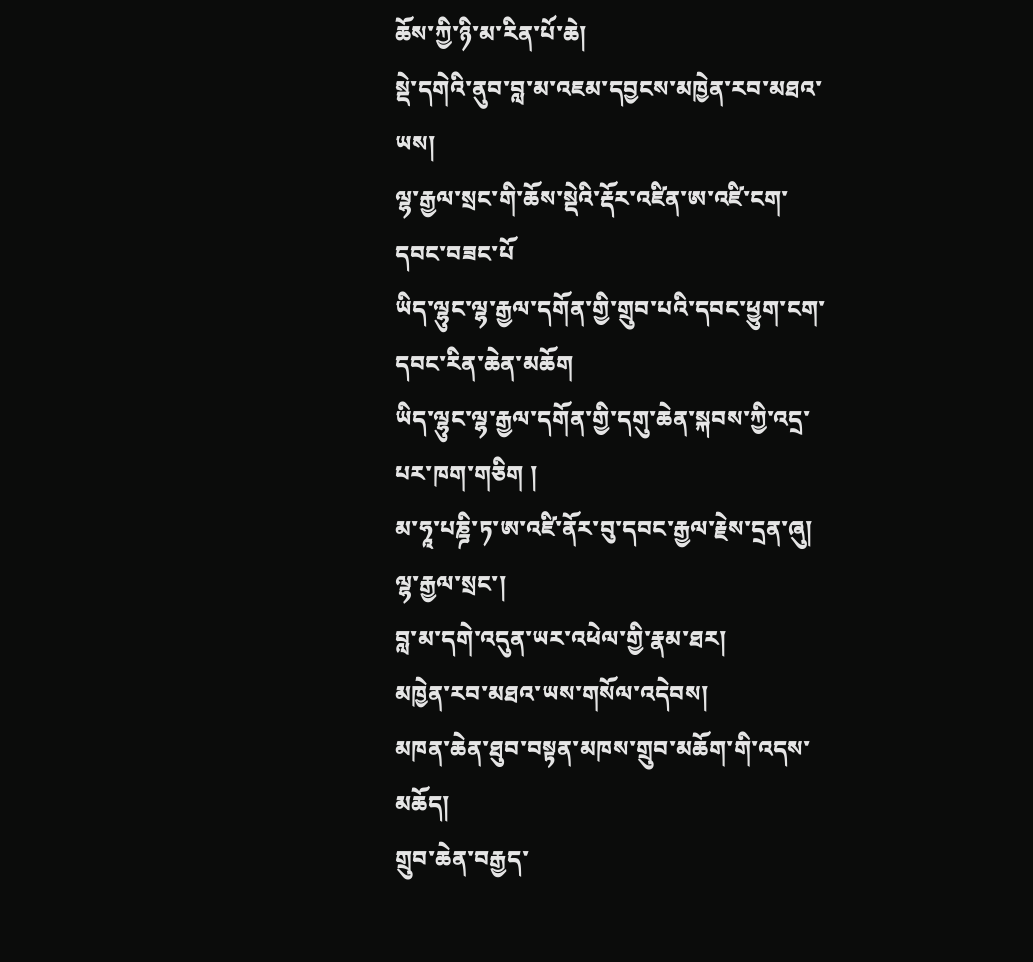ཆོས་ཀྱི་ཉི་མ་རིན་པོ་ཆེ།
སྡེ་དགེའི་ནུབ་བླ་མ་འཇམ་དབྱངས་མཁྱེན་རབ་མཐའ་ཡས།
ལྷ་རྒྱལ་སྲང་གི་ཆོས་སྡེའི་རྡོར་འཛིན་ཨ་འཛི་ངག་དབང་བཟང་པོ
ཡིད་ལྷུང་ལྷ་རྒྱལ་དགོན་གྱི་གྲུབ་པའི་དབང་ཕྱུག་ངག་དབང་རིན་ཆེན་མཆོག
ཡིད་ལྷུང་ལྷ་རྒྱལ་དགོན་གྱི་དགུ་ཆེན་སྐབས་ཀྱི་འདྲ་པར་ཁག་གཅིག །
མ་ཧཱ་པཎྜི་ཏ་ཨ་འཛི་ནོར་བུ་དབང་རྒྱལ་རྗེས་དྲན་ཞུ། ལྷ་རྒྱལ་སྲང་།
བླ་མ་དགེ་འདུན་ཡར་འཕེལ་གྱི་རྣམ་ཐར།
མཁྱེན་རབ་མཐའ་ཡས་གསོལ་འདེབས།
མཁན་ཆེན་ཐུབ་བསྟན་མཁས་གྲུབ་མཆོག་གི་འདས་མཆོད།
གྲུབ་ཆེན་བརྒྱད་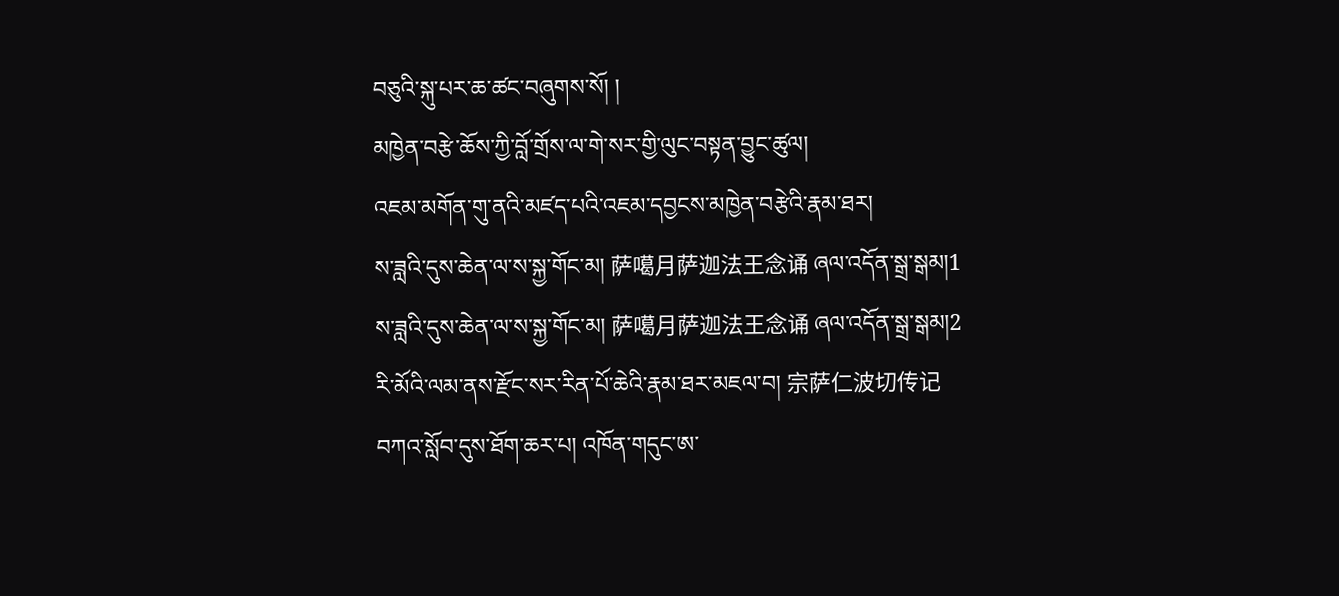བཅུའི་སྐུ་པར་ཆ་ཚང་བཞུགས་སོ། །
མཁྱེན་བརྩེ་ཆོས་ཀྱི་བློ་གྲོས་ལ་གེ་སར་གྱི་ལུང་བསྟན་བྱུང་ཚུལ།
འཇམ་མགོན་གུ་ནའི་མཛད་པའི་འཇམ་དབྱངས་མཁྱེན་བརྩེའི་རྣམ་ཐར།
ས་ཟླའི་དུས་ཆེན་ལ་ས་སྐྱ་གོང་མ། 萨噶月萨迦法王念诵 ཞལ་འདོན་སྒྲ་སྒམ།1
ས་ཟླའི་དུས་ཆེན་ལ་ས་སྐྱ་གོང་མ། 萨噶月萨迦法王念诵 ཞལ་འདོན་སྒྲ་སྒམ།2
རི་མོའི་ལམ་ནས་རྫོང་སར་རིན་པོ་ཆེའི་རྣམ་ཐར་མཇལ་བ། 宗萨仁波切传记
བཀའ་སློབ་དུས་ཐོག་ཆར་པ། འཁོན་གདུང་ཨ་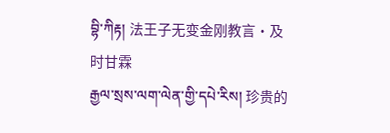བྷི་ཀིརྟ། 法王子无变金刚教言•及时甘霖
རྒྱལ་སྲས་ལག་ལེན་གྱི་དཔེ་རིས། 珍贵的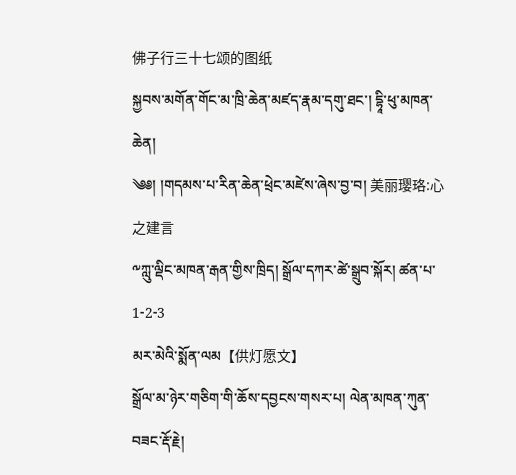佛子行三十七颂的图纸
སྐྱབས་མགོན་གོང་མ་ཁྲི་ཆེན་མཛད་རྣམ་དགུ་ཐང་། དྷཱི་ཕུ་མཁན་ཆེན།
༄༅། །གདམས་པ་རིན་ཆེན་ཕྲེང་མཛེས་ཞེས་བྱ་བ། 美丽璎珞:心之建言
༸ཀླུ་ལྡིང་མཁན་རྒན་གྱིས་ཁྲིད། སྒྲོལ་དཀར་ཚེ་སྒྲུབ་སྐོར། ཚན་པ་1-2-3
མར་མེའི་སྨོན་ལམ【供灯愿文】
སྒྲོལ་མ་ཉེར་གཅིག་གི་ཆོས་དབྱངས་གསར་པ། ལེན་མཁན་ཀུན་བཟང་རྡོ་རྗེ།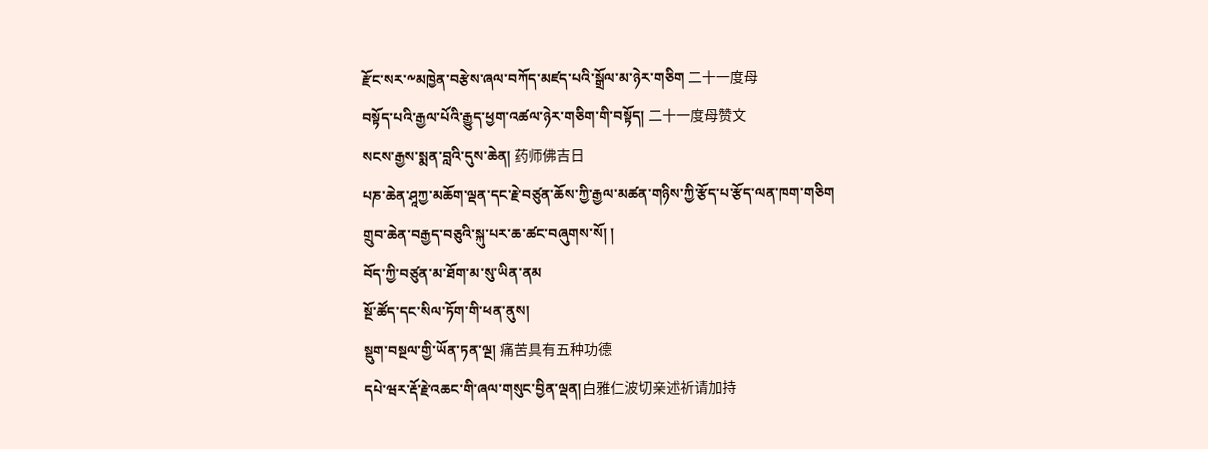རྫོང་སར་༸མཁྱེན་བརྩེས་ཞལ་བཀོད་མཛད་པའི་སྒྲོལ་མ་ཉེར་གཅིག 二十一度母
བསྟོད་པའི་རྒྱལ་པོའི་རྒྱུད་ཕྱག་འཚལ་ཉེར་གཅིག་གི་བསྟོད། 二十一度母赞文
སངས་རྒྱས་སྨན་བླའི་དུས་ཆེན། 药师佛吉日
པཎ་ཆེན་ཤཱཀྱ་མཆོག་ལྡན་དང་རྗེ་བཙུན་ཆོས་ཀྱི་རྒྱལ་མཚན་གཉིས་ཀྱི་རྩོད་པ་རྩོད་ལན་ཁག་གཅིག
གྲུབ་ཆེན་བརྒྱད་བཅུའི་སྐུ་པར་ཆ་ཚང་བཞུགས་སོ། །
བོད་ཀྱི་བཙུན་མ་ཐོག་མ་སུ་ཡིན་ནམ
སྔོ་ཚོད་དང་སིལ་ཏོག་གི་ཕན་ནུས།
སྡུག་བསྔལ་གྱི་ཡོན་ཏན་ལྔ། 痛苦具有五种功德
དཔེ་ཝར་རྡོ་རྗེ་འཆང་གི་ཞལ་གསུང་བྱིན་ལྡན།白雅仁波切亲述祈请加持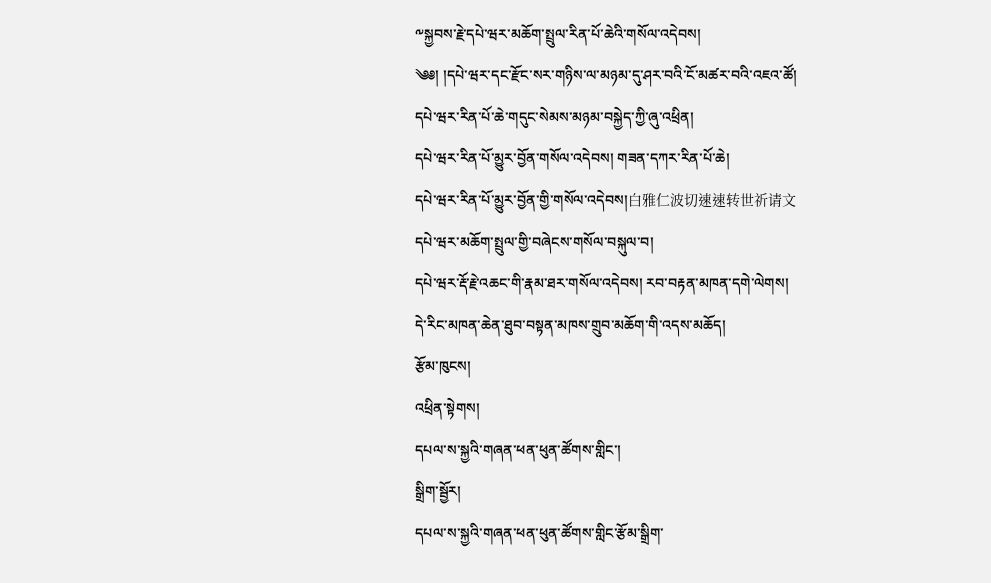༸སྐྱབས་རྗེ་དཔེ་ཝར་མཆོག་སྤྲུལ་རིན་པོ་ཆེའི་གསོལ་འདེབས།
༄༅། །དཔེ་ཝར་དང་རྫོང་སར་གཉིས་ལ་མཉམ་དུ་ཤར་བའི་ངོ་མཚར་བའི་འཇའ་ཚོ།
དཔེ་ཝར་རིན་པོ་ཆེ་གདུང་སེམས་མཉམ་བསྐྱེད་ཀྱི་ཞུ་འཕྲིན།
དཔེ་ཝར་རིན་པོ་མྱུར་བྱོན་གསོལ་འདེབས། གཟན་དཀར་རིན་པོ་ཆེ།
དཔེ་ཝར་རིན་པོ་མྱུར་བྱོན་གྱི་གསོལ་འདེབས།白雅仁波切速速转世祈请文
དཔེ་ཝར་མཆོག་སྤྲུལ་གྱི་བཞེངས་གསོལ་བསྐུལ་བ།
དཔེ་ཝར་རྡོ་རྗེ་འཆང་གི་རྣམ་ཐར་གསོལ་འདེབས། རབ་བརྟན་མཁན་དགེ་ལེགས།
དེ་རིང་མཁན་ཆེན་ཐུབ་བསྟན་མཁས་གྲུབ་མཆོག་གི་འདས་མཆོད།
རྩོམ་ཁུངས།
འཕྲིན་སྟེགས།
དཔལ་ས་སྐྱའི་གཞན་ཕན་ཕུན་ཚོགས་གླིང་།
སྒྲིག་སྦྱོར།
དཔལ་ས་སྐྱའི་གཞན་ཕན་ཕུན་ཚོགས་གླིང་རྩོམ་སྒྲིག་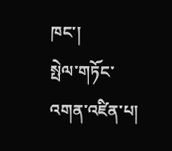ཁང་།
སྤེལ་གཏོང་འགན་འཛིན་པ།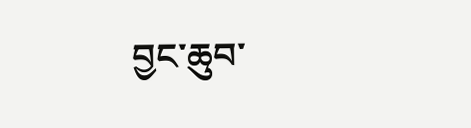བྱང་ཆུབ་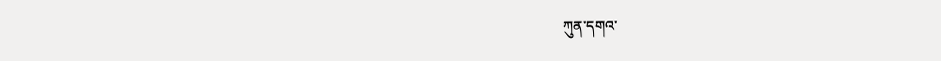ཀུན་དགའ་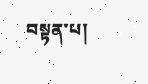བསྟན་པ།